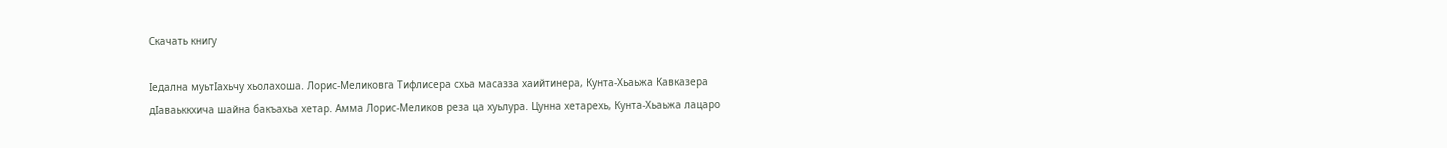Скачать книгу

Iедална муьтIахьчу хьолахоша. Лорис-Меликовга Тифлисера схьа масазза хаийтинера, Кунта-Хьаьжа Кавказера дIаваьккхича шайна бакъахьа хетар. Амма Лорис-Меликов реза ца хуьлура. Цунна хетарехь, Кунта-Хьаьжа лацаро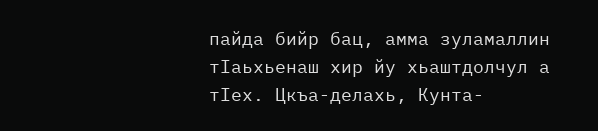пайда бийр бац, амма зуламаллин тIаьхьенаш хир йу хьаштдолчул а тIех. Цкъа-делахь, Кунта-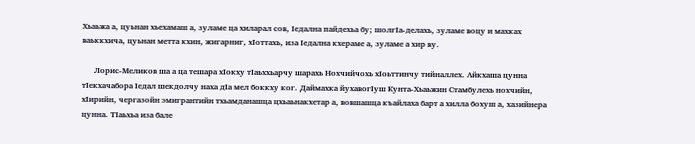Хьаьжа а, цуьнан хьехамаш а, зуламе ца хиларал сов, Iедална пайдехьа бу; шолгIа-делахь, зуламе воцу и махках ваьккхича, цуьнан метта кхин, жигарниг, хIоттахь, иза Iедална кхераме а, зуламе а хир ву.

      Лорис-Меликов ша а ца тешара хIокху тIаьххьарчу шарахь Нохчийчохь хIоьттинчу тийналлех. Айкхаша цунна тIекхачабора Iедал шекдолчу наха дIа мел боккху ког. Даймахка йухавогIуш Кунта-Хьаьжин Стамбулехь нохчийн, хIирийн, чергазойн эмигрантийн тхьамданашца цхьаьнакхетар а, вовшашца къайлаха барт а хилла бохуш а, хазийнера цунна. ТIаьхьа иза бале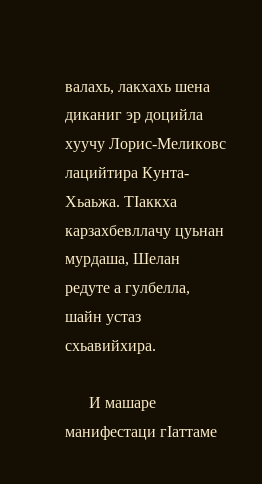валахь, лакхахь шена диканиг эр доцийла хуучу Лорис-Меликовс лацийтира Кунта-Хьаьжа. ТIаккха карзахбевллачу цуьнан мурдаша, Шелан редуте а гулбелла, шайн устаз схьавийхира.

      И машаре манифестаци гIаттаме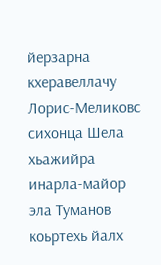йерзарна кхеравеллачу Лорис-Меликовс сихонца Шела хьажийра инарла-майор эла Туманов коьртехь йалх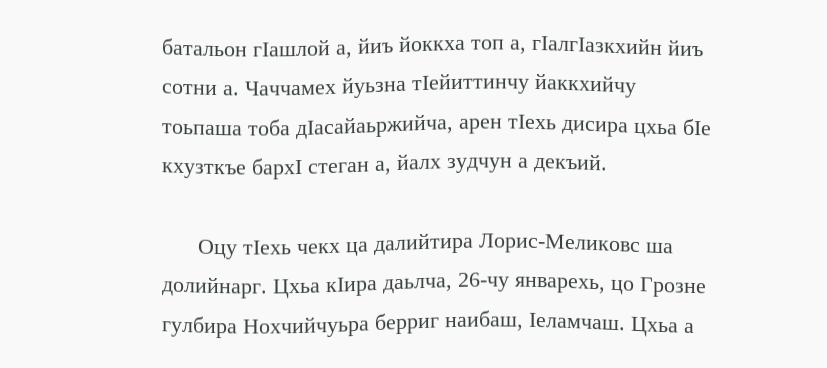батальон гIашлой а, йиъ йоккха топ а, гIалгIазкхийн йиъ сотни а. Чаччамех йуьзна тIейиттинчу йаккхийчу тоьпаша тоба дIасайаьржийча, арен тIехь дисира цхьа бIе кхузткъе бархI стеган а, йалх зудчун а декъий.

      Оцу тIехь чекх ца далийтира Лорис-Меликовс ша долийнарг. Цхьа кIира даьлча, 26-чу январехь, цо Грозне гулбира Нохчийчуьра берриг наибаш, Iеламчаш. Цхьа а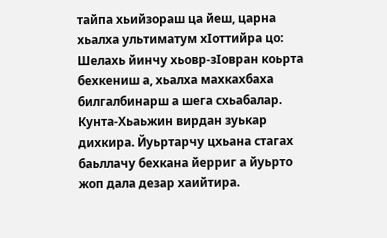тайпа хьийзораш ца йеш, царна хьалха ультиматум хIоттийра цо: Шелахь йинчу хьовр-зIовран коьрта бехкениш а, хьалха махкахбаха билгалбинарш а шега схьабалар. Кунта-Хьаьжин вирдан зуькар дихкира. Йуьртарчу цхьана стагах баьллачу бехкана йерриг а йуьрто жоп дала дезар хаийтира.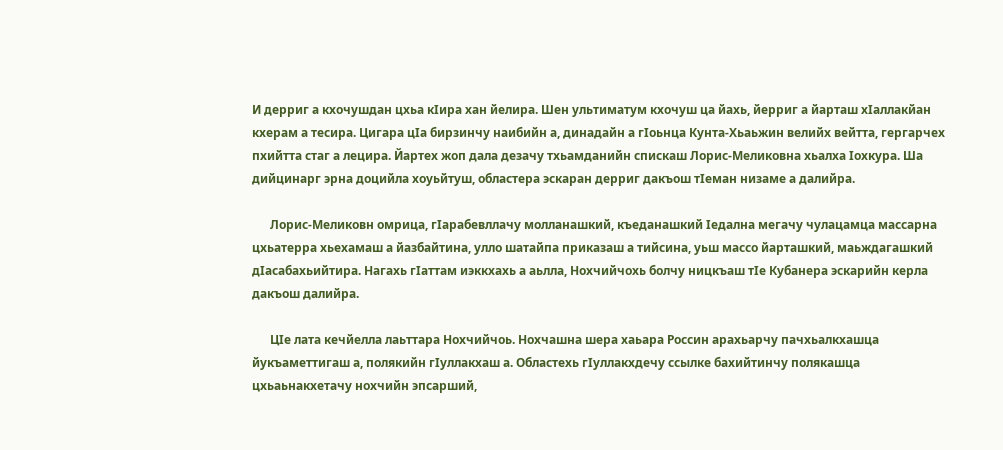И дерриг а кхочушдан цхьа кIира хан йелира. Шен ультиматум кхочуш ца йахь, йерриг а йарташ хIаллакйан кхерам а тесира. Цигара цIа бирзинчу наибийн а, динадайн а гIоьнца Кунта-Хьаьжин велийх вейтта, гергарчех пхийтта стаг а лецира. Йартех жоп дала дезачу тхьамданийн спискаш Лорис-Меликовна хьалха Iохкура. Ша дийцинарг эрна доцийла хоуьйтуш, областера эскаран дерриг дакъош тIеман низаме а далийра.

      Лорис-Меликовн омрица, гIарабевллачу молланашкий, къеданашкий Iедална мегачу чулацамца массарна цхьатерра хьехамаш а йазбайтина, улло шатайпа приказаш а тийсина, уьш массо йарташкий, маьждагашкий дIасабахьийтира. Нагахь гIаттам иэккхахь а аьлла, Нохчийчохь болчу ницкъаш тIе Кубанера эскарийн керла дакъош далийра.

      ЦIе лата кечйелла лаьттара Нохчийчоь. Нохчашна шера хаьара Россин арахьарчу пачхьалкхашца йукъаметтигаш а, полякийн гIуллакхаш а. Областехь гIуллакхдечу ссылке бахийтинчу полякашца цхьаьнакхетачу нохчийн эпсарший,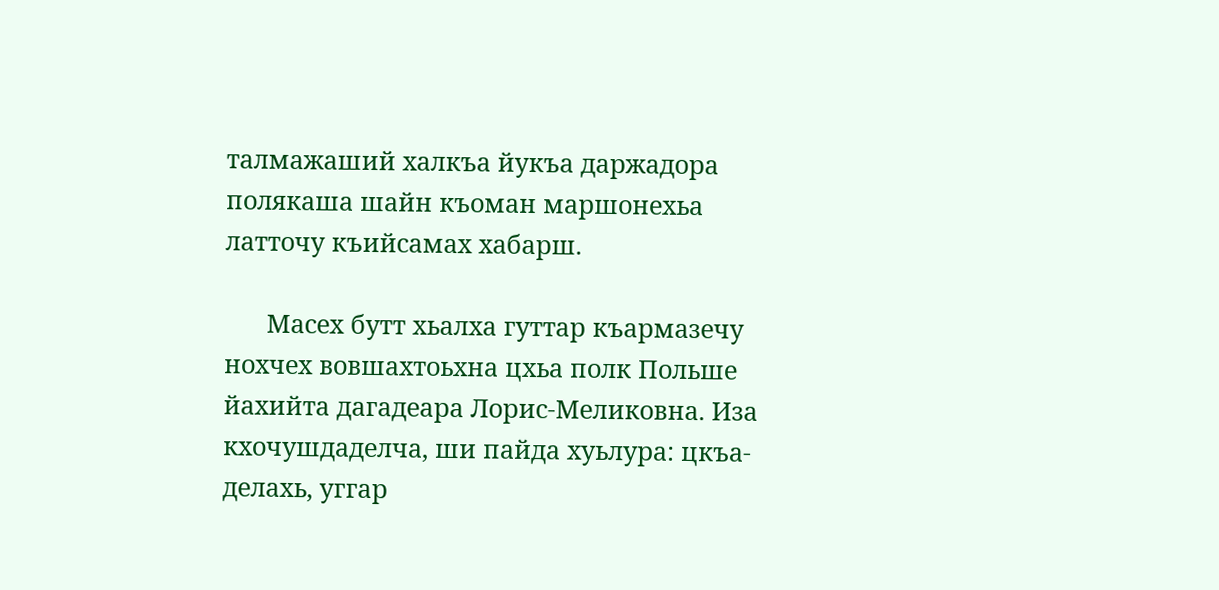талмажаший халкъа йукъа даржадора полякаша шайн къоман маршонехьа латточу къийсамах хабарш.

      Масех бутт хьалха гуттар къармазечу нохчех вовшахтоьхна цхьа полк Польше йахийта дагадеара Лорис-Меликовна. Иза кхочушдаделча, ши пайда хуьлура: цкъа-делахь, уггар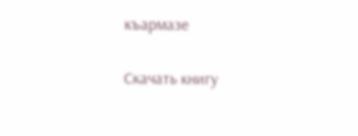къармазе

Скачать книгу